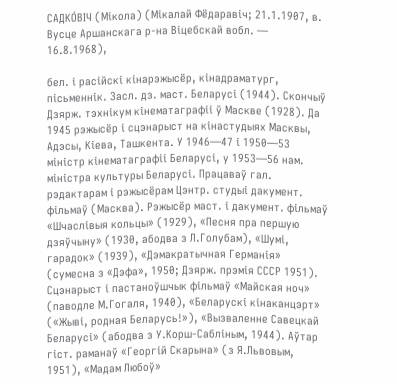САДКО́ВІЧ (Мікола) (Мікалай Фёдаравіч; 21.1.1907, в. Вусце Аршанскага р-на Віцебскай вобл. — 16.8.1968),

бел. і расійскі кінарэжысёр, кінадраматург, пісьменнік. Засл. дз. маст. Беларусі (1944). Скончыў Дзярж. тэхнікум кінематаграфіі ў Маскве (1928). Да 1945 рэжысёр і сцэнарыст на кінастудыях Масквы, Адэсы, Кіева, Ташкента. У 1946—47 і 1950—53 міністр кінематаграфіі Беларусі, у 1953—56 нам. міністра культуры Беларусі. Працаваў гал. рэдактарам і рэжысёрам Цэнтр. студыі дакумент. фільмаў (Масква). Рэжысёр маст. і дакумент. фільмаў «Шчаслівыя кольцы» (1929), «Песня пра першую дзяўчыну» (1930, абодва з Л.Голубам), «Шумі, гарадок» (1939), «Дэмакратычная Германія» (сумесна з «Дэфа», 1950; Дзярж. прэмія СССР 1951). Сцэнарыст і пастаноўшчык фільмаў «Майская ноч» (паводле М.Гогаля, 1940), «Беларускі кінаканцэрт» («Жыві, родная Беларусь!»), «Вызваленне Савецкай Беларусі» (абодва з У.Корш-Сабліным, 1944). Аўтар гіст. раманаў «Георгій Скарына» (з Я.Львовым, 1951), «Мадам Любоў»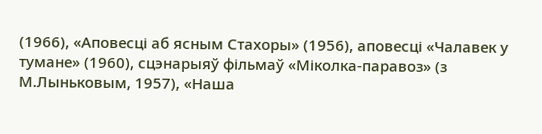(1966), «Аповесці аб ясным Стахоры» (1956), аповесці «Чалавек у тумане» (1960), сцэнарыяў фільмаў «Міколка-паравоз» (з М.Лыньковым, 1957), «Наша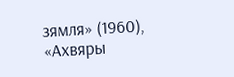зямля» (1960), «Ахвяры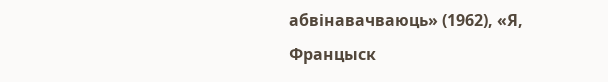абвінавачваюць» (1962), «Я, Францыск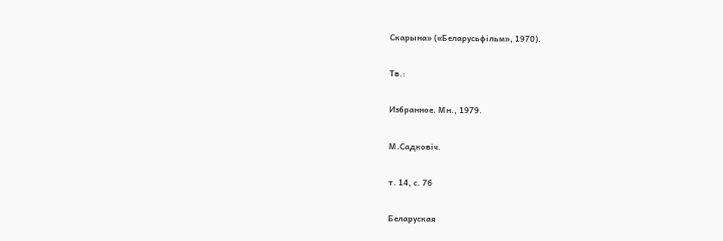Скарына» («Беларусьфільм», 1970).

Тв.:

Избранное. Мн., 1979.

М.Садковіч.

т. 14, с. 76

Беларуская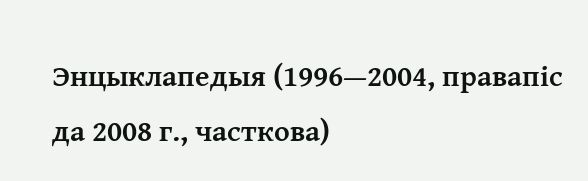Энцыклапедыя (1996—2004, правапіс да 2008 г., часткова)